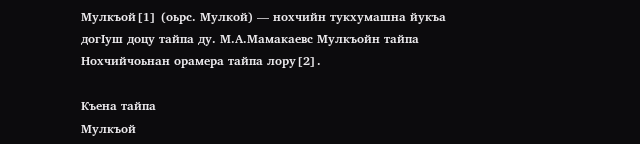Мулкъой[1] (оьрс. Мулкой) — нохчийн тукхумашна йукъа догӀуш доцу тайпа ду. М.А.Мамакаевс Мулкъойн тайпа Нохчийчоьнан орамера тайпа лору[2].

Къена тайпа
Мулкъой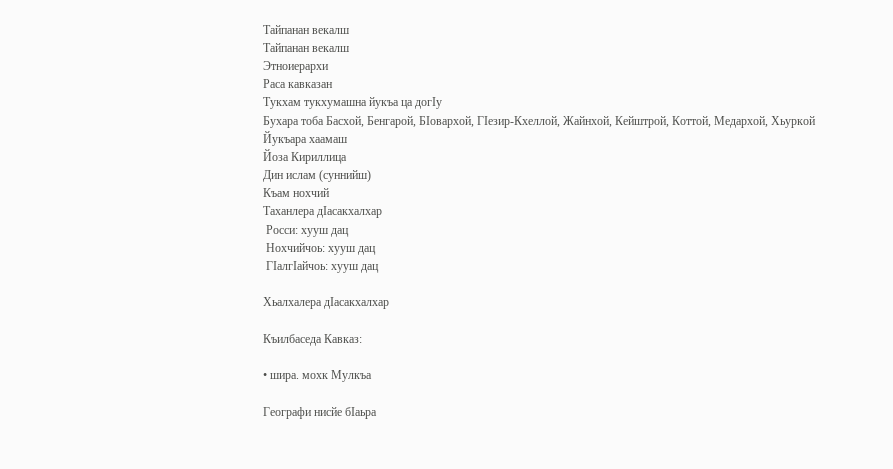Тайпанан векалш
Тайпанан векалш
Этноиерархи
Раса кавказан
Тукхам тукхумашна йукъа ца догӀу
Бухара тоба Басхой, Бенгаpой, БIoвархой, ГIезир-Кхеллой, Жaйнхой, Кейштрой, Коттой, Медархой, Хьуркой
Йукъара хаамаш
Йоза Кириллица
Дин ислам (суннийш)
Къам нохчий
Таханлера дӀасакхалхар
 Росси: хууш дац
 Нохчийчоь: хууш дац
 ГӀалгӀайчоь: хууш дац

Хьалхалера дӀасакхалхар

Къилбаседа Кавказ:

• шира. мохк Мулкъа

Географи нисйе бӀаьра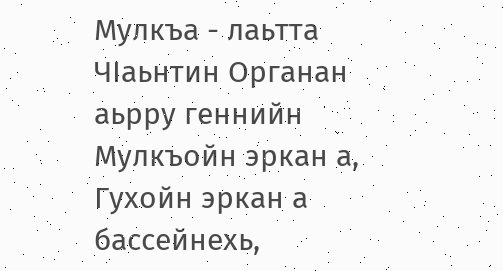Мулкъа - лаьтта ЧӀаьнтин Органан аьрру геннийн Мулкъойн эркан а, Гухойн эркан а бассейнехь,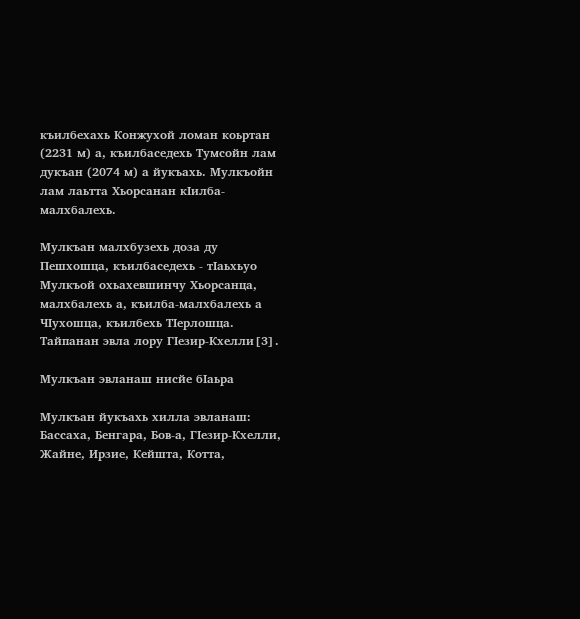къилбехахь Конжухой ломан коьртан (2231 м) а, къилбаседехь Тумсойн лам дукъан (2074 м) а йукъахь. Мулкъойн лам лаьтта Хьорсанан кӀилба-малхбалехь.

Мулкъан малхбузехь доза ду Пешхошца, къилбаседехь - тӀаьхьуо Мулкъой охьахевшинчу Хьорсанца, малхбалехь а, къилба-малхбалехь а ЧӀухошца, къилбехь ТӀерлошца. Тайпанан эвла лору ГӀезир-Кхелли[3].

Мулкъан эвланаш нисйе бӀаьра

Мулкъан йукъахь хилла эвланаш: Бассаха, Бенгара, Бов-а, ГIезир-Кхелли, Жайне, Ирзие, Кейшта, Котта,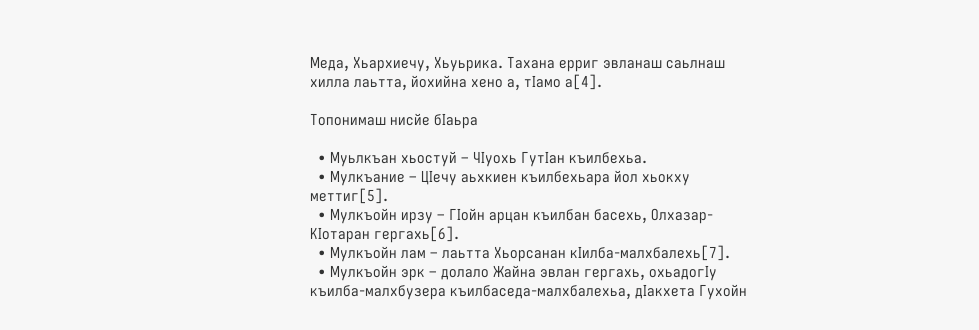Меда, Хьархиечу, Хьуьрика. Тахана ерриг эвланаш саьлнаш хилла лаьтта, йохийна хено а, тӀамо а[4].

Топонимаш нисйе бӀаьра

  • Муьлкъан хьостуй – ЧӀуохь ГутӀан къилбехьа.
  • Мулкъание – ЦӀечу аьхкиен къилбехьара йол хьокху меттиг[5].
  • Мулкъойн ирзу – ГӀойн арцан къилбан басехь, Олхазар-КӀотаран гергахь[6].
  • Мулкъойн лам – лаьтта Хьорсанан кӀилба-малхбалехь[7].
  • Мулкъойн эрк – долало Жайна эвлан гергахь, охьадогӀу къилба-малхбузера къилбаседа-малхбалехьа, дӀакхета Гухойн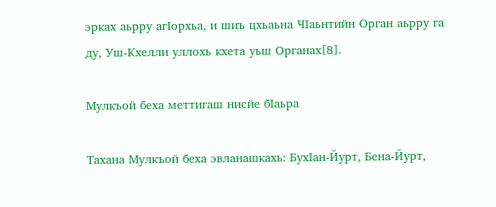эрках аьрру агӀорхьа, и шиъ цхьаьна ЧӀаьнтийн Орган аьрру га ду, Уш-Кхелли уллохь кхета уьш Органах[8].

Мулкъой беха меттигаш нисйе бӀаьра

Тахана Мулкъой беха эвланашкахь: БухӀан-Йурт, Бена-Йурт,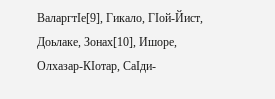ВаларгтӀе[9], Гикало, ГӀой-Йист, Доьлаке, Зонах[10], Ишоре, Олхазар-КӀотар, СаӀди-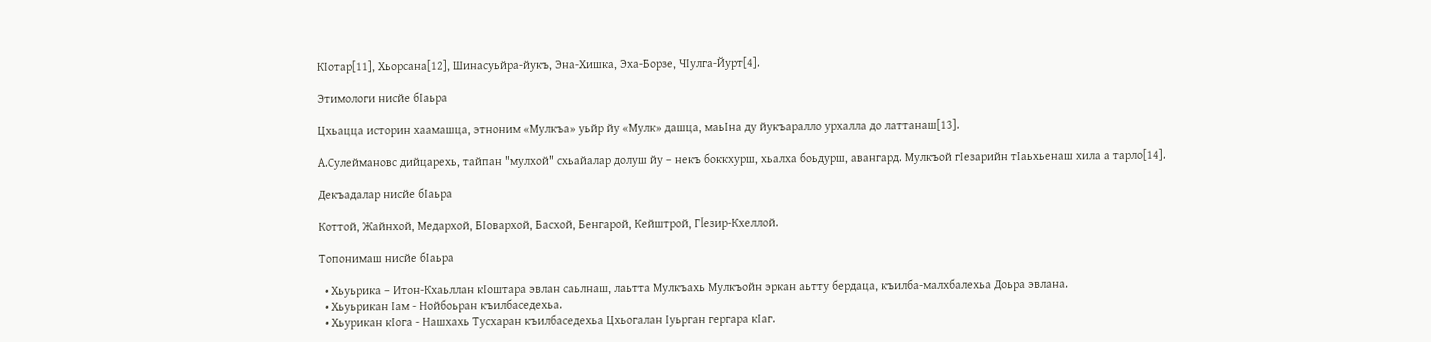КӀотар[11], Хьорсана[12], Шинасуьйра-йукъ, Эна-Хишка, Эха-Борзе, ЧӀулга-Йурт[4].

Этимологи нисйе бӀаьра

Цхьацца историн хаамашца, этноним «Мулкъа» уьйр йу «Мулк» дашца, маьӀна ду йукъаралло урхалла до латтанаш[13].

А.Сулеймановс дийцарехь, тайпан "мулхой" схьайалар долуш йу – некъ боккхурш, хьалха боьдурш, авангард. Мулкъой гӀезарийн тӀаьхьенаш хила а тарло[14].

Декъадалар нисйе бӀаьра

Коттой, Жaйнхой, Медархой, БIoвархой, Басхой, Бенгаpой, Кейштрой, Гӏезир-Кхеллой.

Топонимаш нисйе бӀаьра

  • Хьуьрика – Итон-Кхаьллан кӀоштара эвлан саьлнаш, лаьтта Мулкъахь Мулкъойн эркан аьтту бердаца, къилба-малхбалехьа Доьра эвлана.
  • Хьуьрикан Ӏам - Нойбоьран къилбаседехьа.
  • Хьурикан кӀога - Нашхахь Тусхаран къилбаседехьа Цхьогалан Ӏуьрган гергара кӀаг.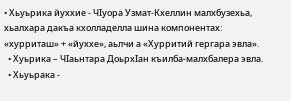• Хьуьрика йуххие - ЧӀуора Узмат-Кхеллин малхбузехьа, хьалхара дакъа кхолладелла шина компонентах: «хурриташ» + «йуххе», аьлчи а «Хурритий гергара эвла».
  • Хуьрика – ЧӀаьнтара ДоьрхӀан къилба-малхбалера эвла.
  • Хьуьрака -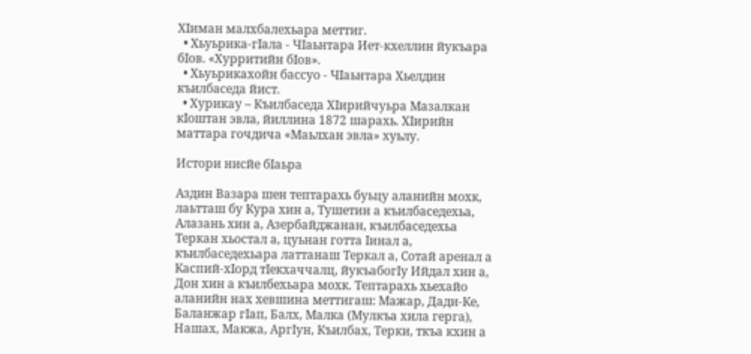ХӀиман малхбалехьара меттиг.
  • Хьуьрика-гӀала - ЧӀаьнтара Иет-кхеллин йукъара бӀов. «Хурритийн бӀов».
  • Хьуьрикахойн бассуо - ЧӀаьнтара Хьелдин къилбаседа йист.
  • Хурикау – Къилбаседа ХӀирийчуьра Мазалкан кӀоштан эвла, йиллина 1872 шарахь. ХӀирийн маттара гочдича «Маьлхан эвла» хуьлу.

Истори нисйе бӀаьра

Аздин Вазара шен тептарахь буьцу аланийн мохк, лаьтташ бу Кура хин а, Тушетин а къилбаседехьа, Алазань хин а, Азербайджанан, къилбаседехьа Теркан хьостал а, цуьнан готта Ӏинал а, къилбаседехьара латтанаш Теркал а, Сотай аренал а Каспий-хӀорд тӀекхаччалц, йукъабогӀу Ийдал хин а, Дон хин а къилбехьара мохк. Тептарахь хьехайо аланийн нах хевшина меттигаш: Мажар, Дади-Ке, Баланжар гӀап, Балх, Малка (Мулкъа хила герга), Нашах, Макжа, АргӀун, Къилбах, Терки, ткъа кхин а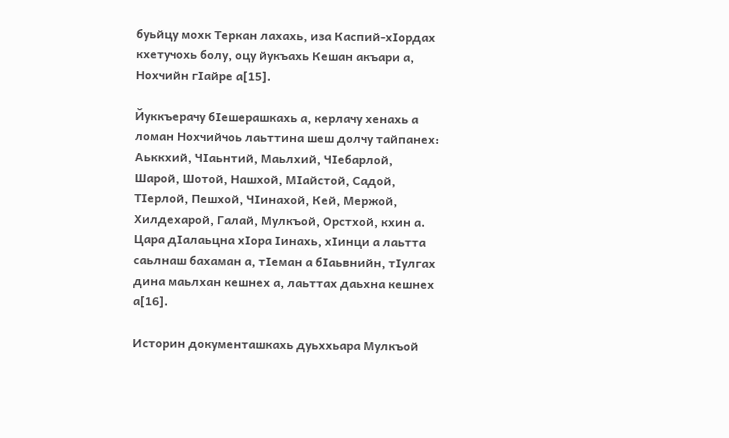буьйцу мохк Теркан лахахь, иза Каспий-хӀордах кхетучохь болу, оцу йукъахь Кешан акъари а, Нохчийн гӀайре а[15].

Йуккъерачу бӀешерашкахь а, керлачу хенахь а ломан Нохчийчоь лаьттина шеш долчу тайпанех: Аьккхий, ЧӀаьнтий, Маьлхий, ЧӀебарлой, Шарой, Шотой, Нашхой, МӀайстой, Садой, ТӀерлой, Пешхой, ЧӀинахой, Кей, Мержой, Хилдехарой, Галай, Мулкъой, Орстхой, кхин а. Цара дӀалаьцна хӀора Ӏинахь, хӀинци а лаьтта саьлнаш бахаман а, тӀеман а бӀаьвнийн, тӀулгах дина маьлхан кешнех а, лаьттах даьхна кешнех а[16].

Историн документашкахь дуьххьара Мулкъой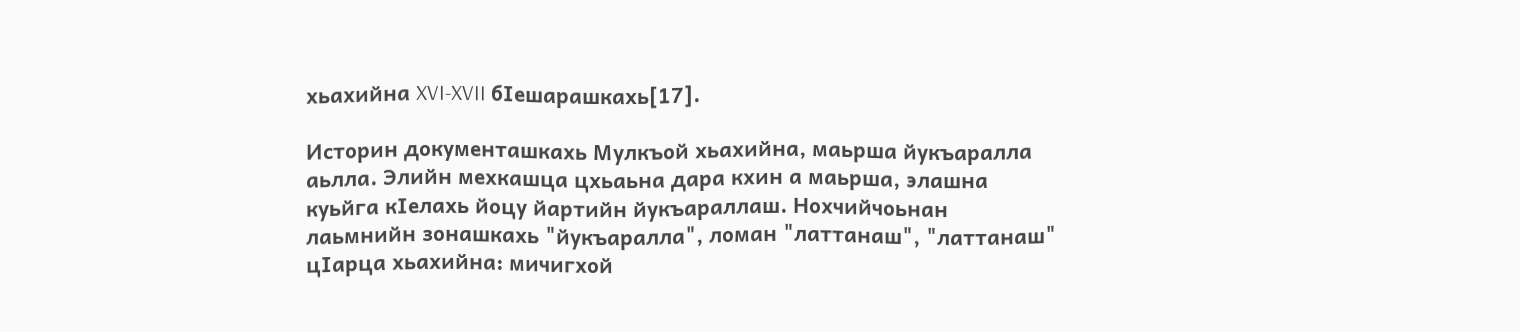хьахийна XVI-XVII бӀешарашкахь[17].

Историн документашкахь Мулкъой хьахийна, маьрша йукъаралла аьлла. Элийн мехкашца цхьаьна дара кхин а маьрша, элашна куьйга кӀелахь йоцу йартийн йукъараллаш. Нохчийчоьнан лаьмнийн зонашкахь "йукъаралла", ломан "латтанаш", "латтанаш" цӀарца хьахийна: мичигхой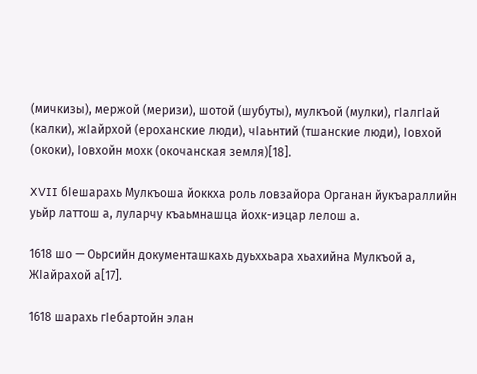(мичкизы), мержой (меризи), шотой (шубуты), мулкъой (мулки), гӀалгӀай (калки), жӀайрхой (ероханские люди), чӀаьнтий (тшанские люди), Ӏовхой (ококи), Ӏовхойн мохк (окочанская земля)[18].

XVII бӀешарахь Мулкъоша йоккха роль ловзайора Органан йукъараллийн уьйр латтош а, луларчу къаьмнашца йохк-иэцар лелош а.

1618 шо — Оьрсийн документашкахь дуьххьара хьахийна Мулкъой а, ЖӀайрахой а[17].

1618 шарахь гӀебартойн элан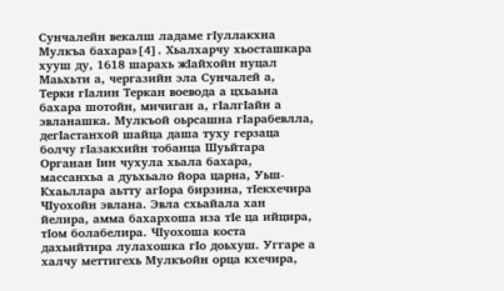Сунчалейн векалш ладаме гӀуллакхна Мулкъа бахара»[4]. Хьалхарчу хьосташкара хууш ду, 1618 шарахь жӀайхойн нуцал Маьхьти а, чергазийн эла Сунчалей а, Терки гӀалин Теркан воевода а цхьаьна бахара шотойн, мичиган а, гӀалгӀайн а эвланашка. Мулкъой оьрсашна гӀарабевлла, дегӀастанхой шайца даша туху герзаца болчу гӀазакхийн тобанца Шуьйтара Органан Ӏин чухула хьала бахара, массанхьа а дуьхьало йора царна, Уьш-Кхаьллара аьтту агӀора бирзина, тӀекхечира ЧIуохойн эвлана. Эвла схьайала хан йелира, амма бахархоша иза тӀе ца ийцира, тӀом болабелира. ЧIуохоша коста дахьийтира лулахошка гӀо доьхуш. Уггаре а халчу меттигехь Мулкъойн орца кхечира,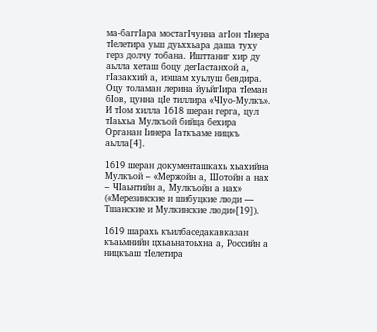ма-баггӀара мостагӀчунна агӀон тӀиера тӀелетира уьш дуьххьара даша туху герз долчу тобана. Ишттаниг хир ду аьлла хеташ боцу дегӀастанхой а, гӀазакхий а, иэшам хуьлуш бевдира. Оцу толаман лерина йуьйгӀира тӀеман бӀов, цунна цӀе тиллира «ЧIуо-Мулкъ». И тӀом хилла 1618 шеран герга, цул тӀаьхьа Мулкъой бийца бехира Органан Ӏинера Ӏаткъаме ницкъ аьлла[4].

1619 шеран документашкахь хьахийна Мулкъой – «Мержойн а, Шотойн а нах – ЧӀаьнтийн а, Мулкъойн а нах» («Мерезинские и шибуцкие люди — Тшанские и Mулкинские люди»[19]).

1619 шарахь къилбаседакавказан къаьмнийн цхьаьнатоьхна а, Российн а ницкъаш тӀелетира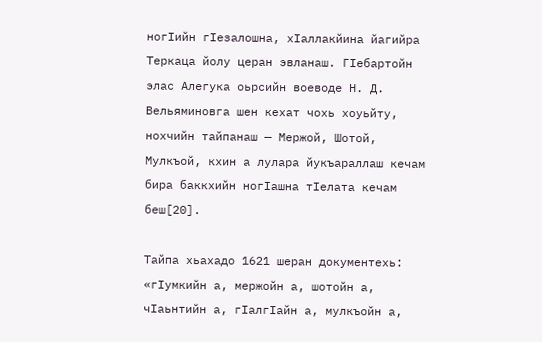ногӀийн гӀезалошна, хӀаллакйина йагийра Теркаца йолу церан эвланаш. ГӀебартойн элас Алегука оьрсийн воеводе Н. Д. Вельяминовга шен кехат чохь хоуьйту, нохчийн тайпанаш — Мержой, Шотой, Мулкъой, кхин а лулара йукъараллаш кечам бира баккхийн ногӀашна тӀелата кечам беш[20].

Тайпа хьахадо 1621 шеран документехь: «гӀумкийн а, мержойн а, шотойн а, чӀаьнтийн а, гӀалгӀайн а, мулкъойн а,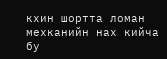кхин шортта ломан мехканийн нах кийча бу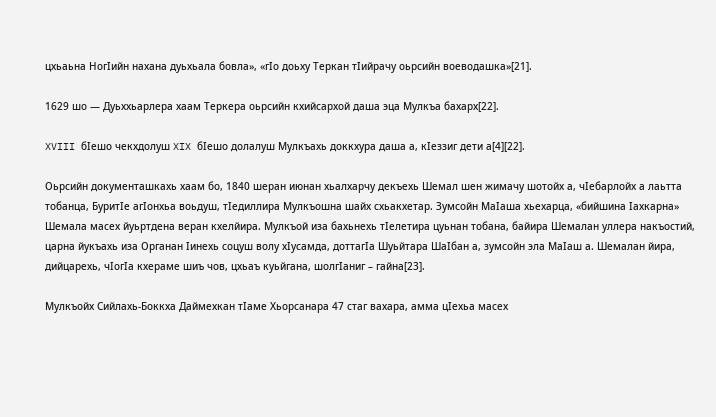цхьаьна НогӀийн нахана дуьхьала бовла», «гӀо доьху Теркан тӀийрачу оьрсийн воеводашка»[21].

1629 шо — Дуьххьарлера хаам Теркера оьрсийн кхийсархой даша эца Мулкъа бахарх[22].

XVIII бӀешо чекхдолуш XIX бӀешо долалуш Мулкъахь доккхура даша а, кӀеззиг дети а[4][22].

Оьрсийн документашкахь хаам бо, 1840 шеран июнан хьалхарчу декъехь Шемал шен жимачу шотойх а, чӀебарлойх а лаьтта тобанца, БуритӀе агӀонхьа воьдуш, тӀедиллира Мулкъошна шайх схьакхетар. Зумсойн МаӀаша хьехарца, «бийшина Ӏахкарна» Шемала масех йуьртдена веран кхелйира. Мулкъой иза бахьнехь тӀелетира цуьнан тобана, байира Шемалан уллера накъостий, царна йукъахь иза Органан Ӏинехь соцуш волу хӀусамда, доттагӀа Шуьйтара ШаӀбан а, зумсойн эла МаӀаш а. Шемалан йира, дийцарехь, чӀогӀа кхераме шиъ чов, цхьаъ куьйгана, шолгӀаниг – гайна[23].

Мулкъойх Сийлахь-Боккха Даймехкан тӀаме Хьорсанара 47 стаг вахара, амма цӀехьа масех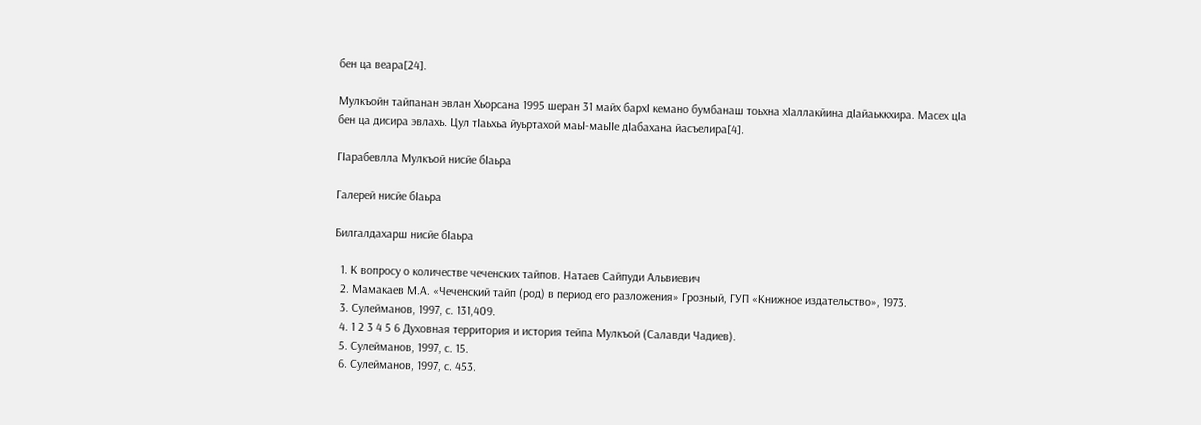бен ца веара[24].

Мулкъойн тайпанан эвлан Хьорсана 1995 шеран 31 майх бархӀ кемано бумбанаш тоьхна хӀаллакйина дӀайаьккхира. Масех цӀа бен ца дисира эвлахь. Цул тӀаьхьа йуьртахой маьӀ-маьӀӀе дӀабахана йасъелира[4].

ГӀарабевлла Мулкъой нисйе бӀаьра

Галерей нисйе бӀаьра

Билгалдахарш нисйе бӀаьра

  1. К вопросу о количестве чеченских тайпов. Натаев Сайпуди Альвиевич
  2. Мамакаев М.А. «Чеченский тайп (род) в период его разложения» Грозный, ГУП «Книжное издательство», 1973.
  3. Сулейманов, 1997, с. 131,409.
  4. 1 2 3 4 5 6 Духовная территория и история тейпа Мулкъой (Салавди Чадиев).
  5. Сулейманов, 1997, с. 15.
  6. Сулейманов, 1997, с. 453.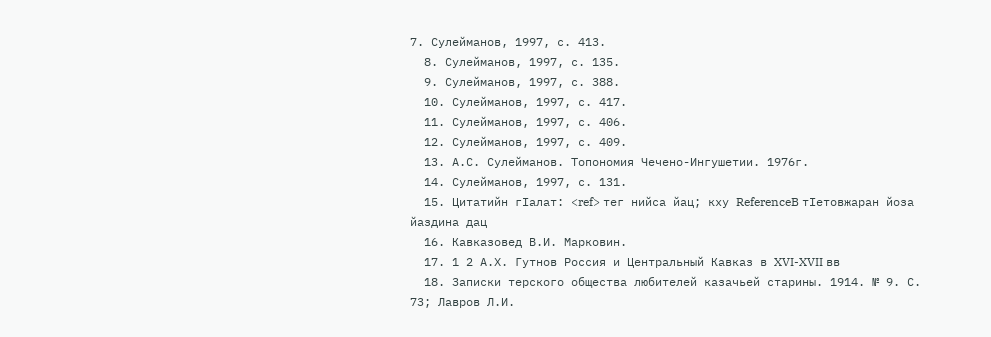7. Сулейманов, 1997, с. 413.
  8. Сулейманов, 1997, с. 135.
  9. Сулейманов, 1997, с. 388.
  10. Сулейманов, 1997, с. 417.
  11. Сулейманов, 1997, с. 406.
  12. Сулейманов, 1997, с. 409.
  13. А.С. Сулейманов. Топономия Чечено-Ингушетии. 1976г.
  14. Сулейманов, 1997, с. 131.
  15. Цитатийн гӀалат: <ref> тег нийса йац; кху ReferenceB тIетовжаран йоза йаздина дац
  16. Кавказовед В.И. Марковин.
  17. 1 2 А.Х. Гутнов Россия и Центральный Кавказ в XVI-XVII вв
  18. Записки терского общества любителей казачьей старины. 1914. № 9. С. 73; Лавров Л.И.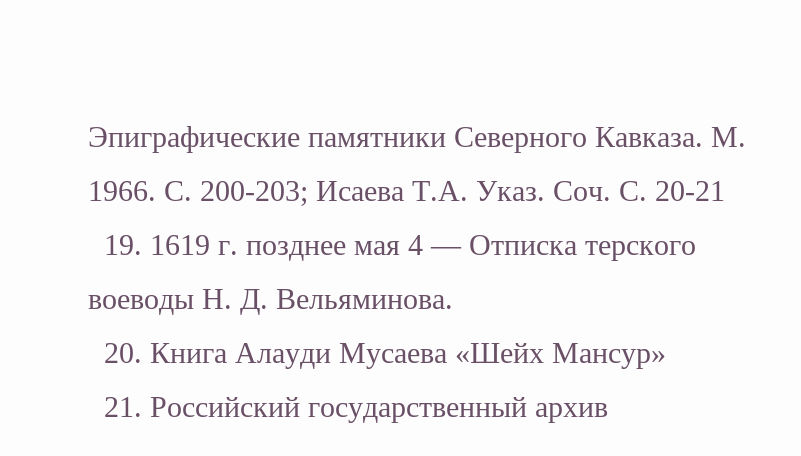Эпиграфические памятники Северного Кавказа. М. 1966. С. 200-203; Исаева Т.А. Указ. Соч. С. 20-21
  19. 1619 г. позднее мая 4 — Отписка терского воеводы Н. Д. Вельяминова.
  20. Книга Алауди Мусаева «Шейх Мансур»
  21. Российский государственный архив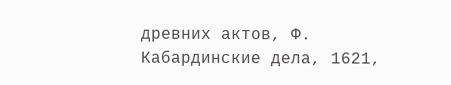древних актов, Ф. Кабардинские дела, 1621,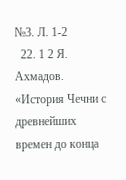№3. Л. 1-2
  22. 1 2 Я. Ахмадов. «История Чечни с древнейших времен до конца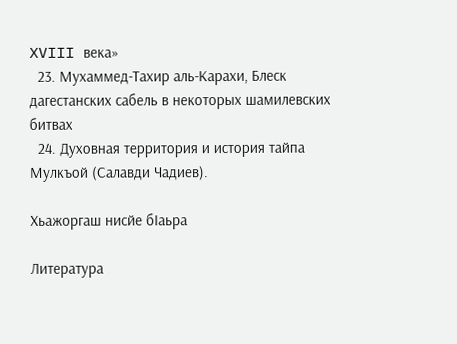XVIII века»
  23. Мухаммед-Тахир аль-Карахи, Блеск дагестанских сабель в некоторых шамилевских битвах
  24. Духовная территория и история тайпа Мулкъой (Салавди Чадиев).

Хьажоргаш нисйе бӀаьра

Литература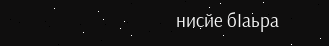нисйе бӀаьра